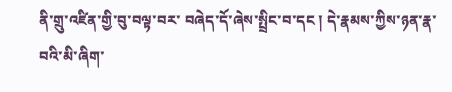ནི་གྲུ་འཛིན་གྱི་བུ་བལྟ་བར་ བཞེད་དོ་ཞེས་སྤྲིང་བ་དང ། དེ་རྣམས་ཀྱིས་ཉན་རྣ་བའི་མི་ཞིག་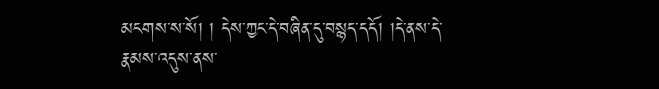མངགས་ས་སོ། ། དེས་ཀྱང་དེ་བཞིན་དུ་བསྙད་དདོ། །དེ་ནས་དེ་རྣམས་འདུས་ནས་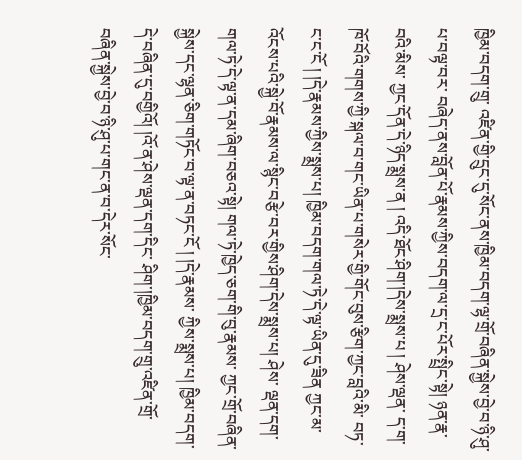ཁྱིམ་བདག་གྲུ་ འཛིན་གྱི་དྲུང་དུ་སོང་ནས་ཁྱིམ་བདག་ལྷ་གྲོ་བཞིན་སྐྱེས་བྱེ་བ་ཉི་ཤུ་པ་བལྟ་བར་ བཞེད་ནས་བློན་པོ་རྣམས་ཀྱིས་བདག་ལ་དྲ་ང་པོར་སྤྲིང་སྟེ། ཉན་རྣ་བའི་མིས་ ཀྱང་དོན་དེ་ཉིད་སྨྲས་ན ། འདི་ཐོང་ཤིག་།དེས་སྨྲས་པ ། ཤེས་ལྡན་ ད་ག་ཁོ་བོའི་གགས་ཀྱི་སྐལ་བ་གང་ཡིན་པ་གསེར་གྱི་གོང་བུས་རྩིག་ཀྱང་བླའི་མི་ བཏ་ང་ང་ངོ ། །དེ་རྣམས་ཀྱིས་སྨྲས་པ། ཁྱིམ་བདག་གལ་ཏེ་དེ་ལྟ་ཡིན་དུ་ཟིན ཀྱང་མ་འོངས་པའི་སྐྱེ་བོ་རྣམས་ལ་སྙིང་བརྩེ་བར་གྱིས་ཤིག་དེས་སྨྲས་པ། ཤེས་ ལྡན་དག་གལ་ཏེ་དེ་ལྟ་ན་དམ་ཞིག་བཅའ་སྟེ། གལ་ཏེ་ཁྱེད་ཅག་གི་བུ་རྣམས་ ཀྱང་གྲོ་བཞིན་སྐྱེས་དང་ལྷན་ཅིག་གཏོང་བ་ལྟ་ན་བཏང་ངོ ། །དེ་རྣམས་ ཀྱིས་སྨྲས་པ། ཁྱིམ་བདག་དེ་བཞིན་དུ་བགྱིའོ། །འོ་ན་ཤེས་ལྡན་དག་དིང་ ཤིག་།ཁྱིམ་བདག་གྲུ་འཛིན་གྲོ་བཞིན་སྐྱེས་བྱེ་བ་ཉི་ཤུ་པ་གང་ན་བ་དེར་སོང་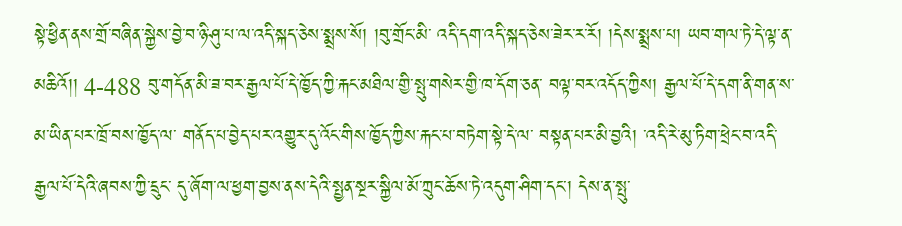སྟེ་ཕྱིན་ནས་གྲོ་བཞིན་སྐྱེས་བྱེ་བ་ཉི་ཤུ་པ་ལ་འདི་སྐད་ཅེས་སྨྲས་སོ། །བུ་གྲོང་མི་ འདི་དག་འདི་སྐད་ཅེས་ཟེར་ར་རོ། །དེས་སྨྲས་པ། ཡབ་གལ་ཏེ་དེ་ལྟ་ན་མཆིའོ།། 4-488 བུ་གདོན་མི་ཟ་བར་རྒྱལ་པོ་དེ་ཁྱོད་ཀྱི་རྐང་མཐིལ་གྱི་སྤུ་གསེར་གྱི་ཁ་དོག་ཅན་ བལྟ་བར་འདོད་ཀྱིས། རྒྱལ་པོ་དེ་དག་ནི་གན་ས་མ་ཡིན་པར་ཁྲོ་བས་ཁྱོད་ལ་ གནོད་པ་བྱེད་པར་འགྱུར་དུ་འོང་གིས་ཁྱོད་ཀྱིས་རྐང་པ་བཏེག་སྟེ་དེ་ལ་ བསྟན་པར་མི་བྱའི། ་འདི་རེ་མུ་ཏིག་ཕྲེང་བ་འདི་རྒྱལ་པོ་དེའི་ཞབས་ཀྱི་དྲུང་ དུ་ཞོག་ལ་ཕྱག་བྱས་ནས་དེའི་སྤྱན་སྔར་སྐྱིལ་མོ་ཀྲུང་ཆོས་ཏེ་འདུག་ཤིག་དང་། དེས་ན་སྤུ་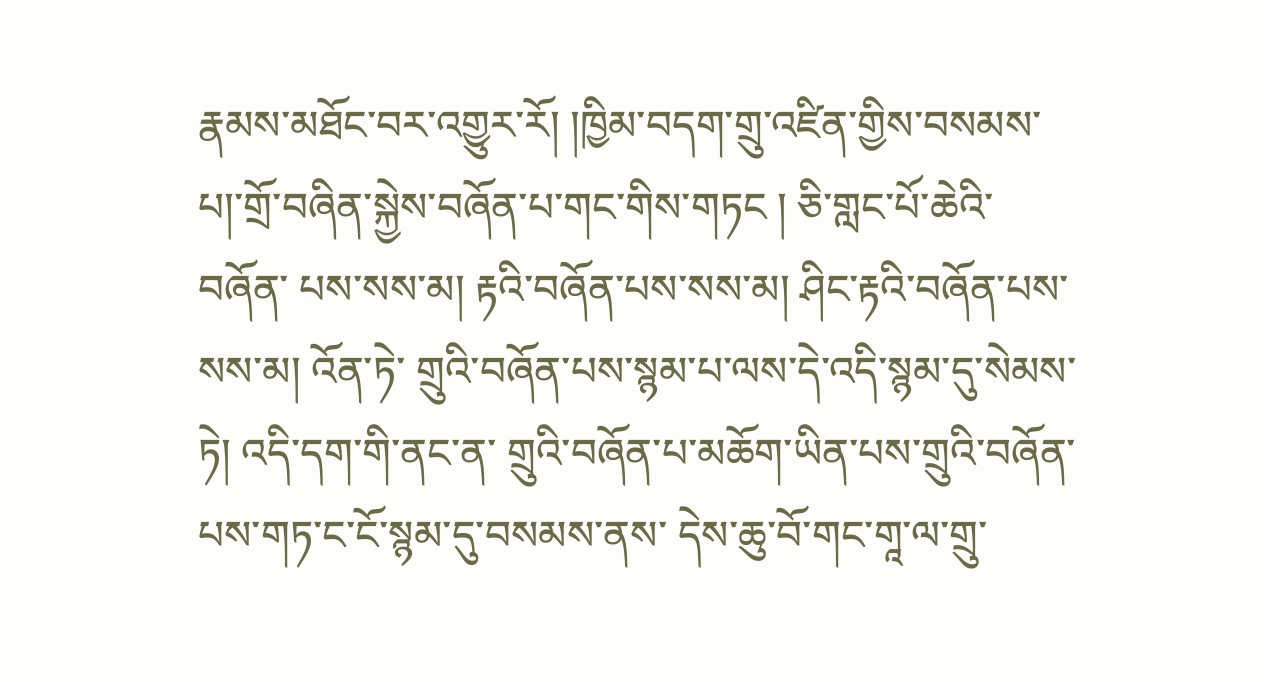རྣམས་མཐོང་བར་འགྱུར་རོ། །ཁྱིམ་བདག་གྲུ་འཛིན་གྱིས་བསམས་ པ།་གྲོ་བཞིན་སྐྱེས་བཞོན་པ་གང་གིས་གཏང ། ཅི་གླང་པོ་ཆེའི་བཞོན་ པས་སས་མ། རྟའི་བཞོན་པས་སས་མ། ཤིང་རྟའི་བཞོན་པས་སས་མ། འོན་ཏེ་ གྲུའི་བཞོན་པས་སྙམ་པ་ལས་དེ་འདི་སྙམ་དུ་སེམས་ཏེ། འདི་དག་གི་ནང་ན་ གྲུའི་བཞོན་པ་མཆོག་ཡིན་པས་གྲུའི་བཞོན་པས་གཏ་ང་ངོ་སྙམ་དུ་བསམས་ནས་ དེས་ཆུ་བོ་གང་གཱ་ལ་གྲུ་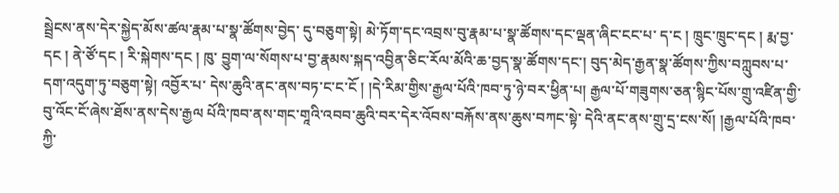སྦྲེངས་ནས་དེར་སྐྱེད་མོས་ཚལ་རྣམ་པ་སྣ་ཚོགས་བྱེད་ དུ་བཅུག་སྟེ། མེ་ཏོག་དང་འབྲས་བུ་རྣམ་པ་སྣ་ཚོགས་དང་ལྡན་ཞིང་ངང་པ་ ད་ང ། ཁྲུང་ཁྲུང་དང ། རྨ་བྱ་དང ། ནེ་ཙོ་དང ། རི་སྐེགས་དང ། ཁུ་ བྱུག་ལ་སོགས་པ་བྱ་རྣམས་སྐད་འབྱིན་ཅིང་རོལ་མོའི་ཆ་བྱད་སྣ་ཚོགས་དང་། བུད་མེད་རྒྱན་སྣ་ཚོགས་ཀྱིས་བཀླུབས་པ་དག་འདུག་ཏུ་བཅུག་སྟེ། འབྱོར་པ་ དེས་ཆུའི་ནང་ནས་བཏ་ང་ང་ངོ ། །དེ་རིམ་གྱིས་རྒྱལ་པོའི་ཁབ་ཏུ་ཉེ་བར་ཕྱིན་པ། རྒྱལ་པོ་གཟུགས་ཅན་སྙིང་པོས་གྲུ་འཛིན་གྱི་བུ་འོང་ངོ་ཞེས་ཐོས་ནས་དེས་རྒྱལ པོའི་ཁབ་ནས་གང་གཱའི་འབབ་ཆུའི་བར་དེར་འོབས་བརྐོས་ནས་ཆུས་བཀང་སྟེ་ དེའི་ནང་ནས་གྲུ་དྲ་ངས་སོ། །རྒྱལ་པོའི་ཁབ་ཀྱི་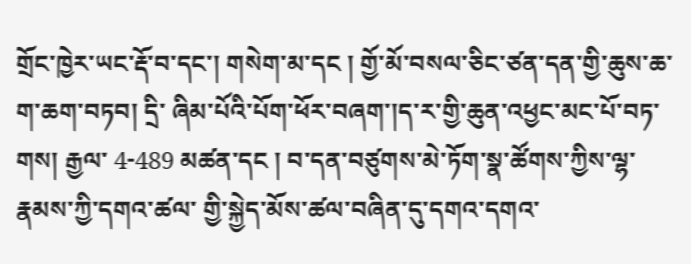གྲོང་ཁྱེར་ཡང་རྡོ་བ་དང་། གསེག་མ་དང ། གྱོ་མོ་བསལ་ཅིང་ཙན་དན་གྱི་ཆུས་ཆ་ག་ཆག་བཏབ། དྲི་ ཞིམ་པོའི་པོག་ཕོར་བཞག་།ད་ར་གྱི་ཆུན་འཕྱང་མང་པོ་བཏ་གས། རྒྱལ་ 4-489 མཚན་དང ། བ་དན་བཙུགས་མེ་ཏོག་སྣ་ཚོགས་ཀྱིས་ལྷ་རྣམས་ཀྱི་དགའ་ཚལ་ གྱི་སྐྱེད་མོས་ཚལ་བཞིན་དུ་དགའ་དགའ་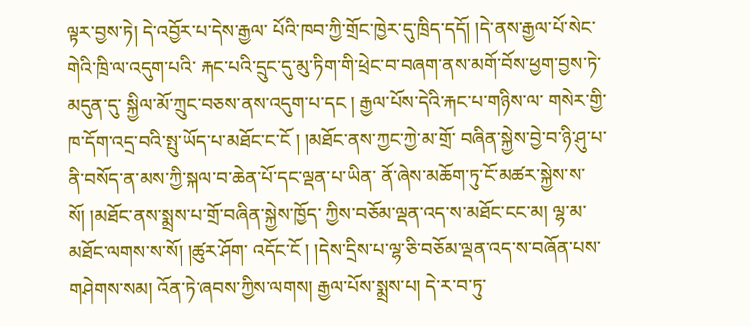ལྟར་བྱས་ཏེ། དེ་འབྱོར་པ་དེས་རྒྱལ་ པོའི་ཁབ་ཀྱི་གྲོང་ཁྱེར་དུ་ཁྲིད་དདོ། །དེ་ནས་རྒྱལ་པོ་སེང་གེའི་ཁྲི་ལ་འདུག་པའི་ རྐང་པའི་དྲུང་དུ་མུ་ཏིག་གི་ཕྲེང་བ་བཞག་ནས་མགོ་བོས་ཕྱག་བྱས་ཏེ་མདུན་དུ་ སྐྱིལ་མོ་ཀྲུང་བཅས་ནས་འདུག་པ་དང ། རྒྱལ་པོས་དེའི་རྐང་པ་གཉིས་ལ་ གསེར་གྱི་ཁ་དོག་འདྲ་བའི་སྤུ་ཡོད་པ་མཐོང་ང་ངོ ། །མཐོང་ནས་ཀྱང་ཀྱེ་མ་གྲོ་ བཞིན་སྐྱེས་བྱེ་བ་ཉི་ཤུ་པ་ནི་བསོད་ན་མས་ཀྱི་སྐལ་བ་ཆེན་པོ་དང་ལྡན་པ་ཡིན་ ནོ་ཞེས་མཆོག་ཏུ་ངོ་མཚར་སྐྱེས་ས་སོ། །མཐོང་ནས་སྨྲས་པ་གྲོ་བཞིན་སྐྱེས་ཁྱོད་ ཀྱིས་བཅོམ་ལྡན་འད་ས་མཐོང་ངང་མ། ལྷ་མ་མཐོང་ལགས་ས་སོ། །ཚུར་ཤོག་ འདོང་ངོ ། །དེས་དྲིས་པ་ལྷ་ཅི་བཅོམ་ལྡན་འད་ས་བཞོན་པས་གཤེགས་སམ། འོན་ཏེ་ཞབས་ཀྱིས་ལགས། རྒྱལ་པོས་སྨྲས་པ། དེ་ར་བ་ཏུ་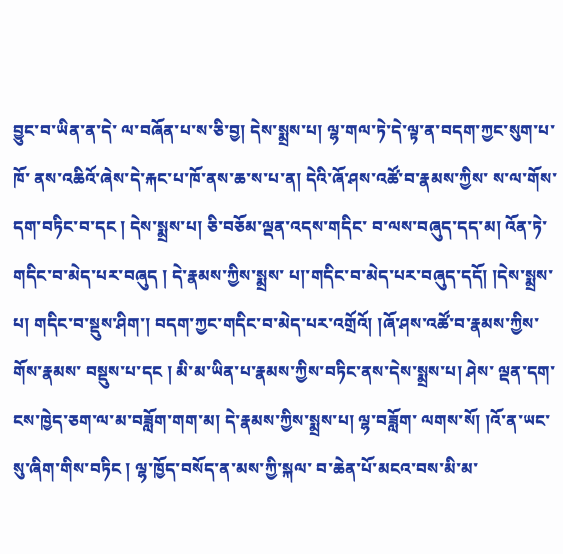བྱུང་བ་ཡིན་ན་དེ་ ལ་བཞོན་པ་ས་ཅི་བྱ། དེས་སྨྲས་པ། ལྷ་གལ་ཏེ་དེ་ལྟ་ན་བདག་ཀྱང་སུག་པ་ཁོ་ ནས་འཆིའོ་ཞེས་དེ་རྐང་པ་ཁོ་ནས་ཆ་ས་པ་ན། དེའི་ཞོ་ཤས་འཚོ་བ་རྣམས་ཀྱིས་ ས་ལ་གོས་དག་བཏིང་བ་དང ། དེས་སྨྲས་པ། ཅི་བཅོམ་ལྡན་འདས་གདིང་ བ་ལས་བཞུད་དད་མ། འོན་ཏེ་གདིང་བ་མེད་པར་བཞུད ། དེ་རྣམས་ཀྱིས་སྨྲས་ པ།་གདིང་བ་མེད་པར་བཞུད་དདོ། །དེས་སྨྲས་པ། གདིང་བ་སྡུས་ཤིག་། བདག་ཀྱང་གདིང་བ་མེད་པར་འགྲོའོ། །ཞོ་ཤས་འཚོ་བ་རྣམས་ཀྱིས་གོས་རྣམས་ བསྡུས་པ་དང ། མི་མ་ཡིན་པ་རྣམས་ཀྱིས་བཏིང་ནས་དེས་སྨྲས་པ། ཤེས་ ལྡན་དག་ངས་ཁྱེད་ཅག་ལ་མ་བཟློག་གག་མ། དེ་རྣམས་ཀྱིས་སྨྲས་པ། ལྷ་བཟློག་ ལགས་སོ། །འོ་ན་ཡང་སུ་ཞིག་གིས་བཏིང ། ལྷ་ཁྱོད་བསོད་ན་མས་ཀྱི་སྐལ་ བ་ཆེན་པོ་མངའ་བས་མི་མ་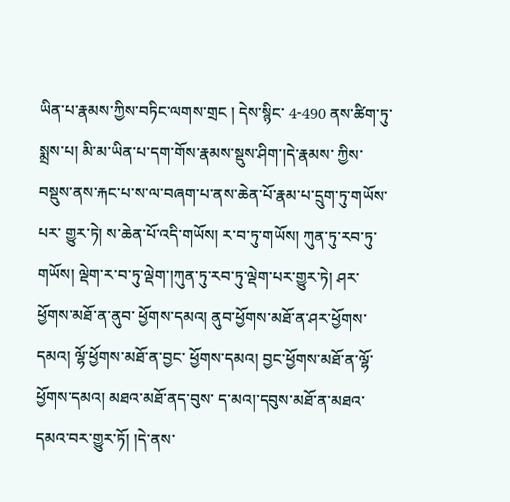ཡིན་པ་རྣམས་ཀྱིས་བཏིང་ལགས་གྲང ། དེས་སྙིང་ 4-490 ནས་ཚིག་ཏུ་སྨྲས་པ། མི་མ་ཡིན་པ་དག་གོས་རྣམས་སྡུས་ཤིག་།དེ་རྣམས་ ཀྱིས་བསྡུས་ནས་རྐང་པ་ས་ལ་བཞག་པ་ནས་ཆེན་པོ་རྣམ་པ་དྲུག་ཏུ་གཡོས་པར་ གྱུར་ཏེ། ས་ཆེན་པོ་འདི་གཡོས། ར་བ་ཏུ་གཡོས། ཀུན་ཏུ་རབ་ཏུ་གཡོས། ལྡེག་ར་བ་ཏུ་ལྡེག་།ཀུན་ཏུ་རབ་ཏུ་ལྡེག་པར་གྱུར་ཏེ། ཤར་ཕྱོགས་མཐོ་ན་ནུབ་ ཕྱོགས་དམའ། ནུབ་ཕྱོགས་མཐོ་ན་ཤར་ཕྱོགས་དམའ། ལྷོ་ཕྱོགས་མཐོ་ན་བྱང་ ཕྱོགས་དམའ། བྱང་ཕྱོགས་མཐོ་ན་ལྷོ་ཕྱོགས་དམའ། མཐའ་མཐོ་ནད་བུས་ ད་མའ།་དབུས་མཐོ་ན་མཐའ་དམའ་བར་གྱུར་ཏོ། །དེ་ནས་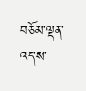བཅོམ་ལྡན་ འད་ས་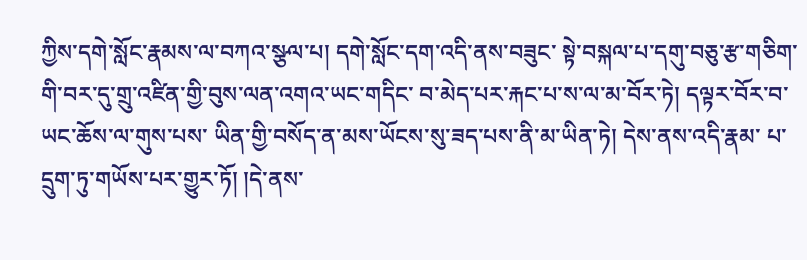ཀྱིས་དགེ་སློང་རྣམས་ལ་བཀའ་སྩལ་པ། དགེ་སློང་དག་འདི་ནས་བཟུང་ སྟེ་བསྐལ་པ་དགུ་བཅུ་རྩ་གཅིག་གི་བར་དུ་གྲུ་འཛིན་གྱི་བུས་ལན་འགའ་ཡང་གདིང་ བ་མེད་པར་རྐང་པ་ས་ལ་མ་བོར་ཏེ། དལྟར་བོར་བ་ཡང་ཆོས་ལ་གུས་པས་ ཡིན་གྱི་བསོད་ན་མས་ཡོངས་སུ་ཟད་པས་ནི་མ་ཡིན་ཏེ། དེས་ནས་འདི་རྣམ་ པ་དྲུག་ཏུ་གཡོས་པར་གྱུར་ཏོ། །དེ་ནས་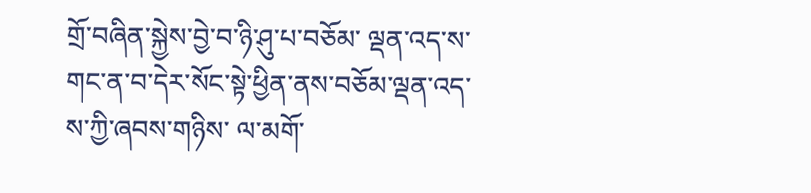གྲོ་བཞིན་སྐྱེས་བྱེ་བ་ཉི་ཤུ་པ་བཅོམ་ ལྡན་འད་ས་གང་ན་བ་དེར་སོང་སྟེ་ཕྱིན་ནས་བཅོམ་ལྡན་འད་ས་ཀྱི་ཞབས་གཉིས་ ལ་མགོ་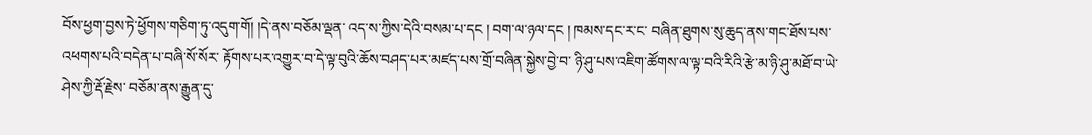བོས་ཕྱག་བྱས་ཏེ་ཕྱོགས་གཅིག་ཏུ་འདུག་གོ། །དེ་ནས་བཅོམ་ལྡན་ འད་ས་ཀྱིས་དེའི་བསམ་པ་དང ། བག་ལ་ཉལ་དང ། ཁམས་དང་ར་ང་ བཞིན་ཐུགས་སུ་ཆུད་ནས་གང་ཐོས་པས་འཕགས་པའི་བདེན་པ་བཞི་སོ་སོར་ རྟོགས་པར་འགྱུར་བ་དེ་ལྟ་བུའི་ཆོས་བཤད་པར་མཛད་པས་གྲོ་བཞིན་སྐྱེས་བྱེ་བ་ ཉི་ཤུ་པས་འཇིག་ཚོགས་ལ་ལྟ་བའི་རིའི་རྩེ་མ་ཉི་ཤུ་མཐོ་བ་ཡེ་ཤེས་ཀྱི་རྡོ་རྗེས་ བཅོམ་ནས་རྒྱུན་དུ་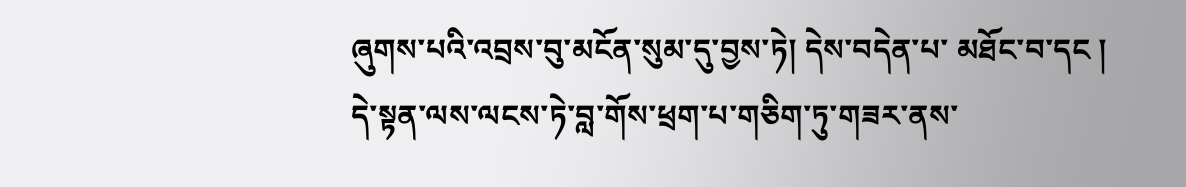ཞུགས་པའི་འབྲས་བུ་མངོན་སུམ་དུ་བྱས་ཏེ། དེས་བདེན་པ་ མཐོང་བ་དང ། དེ་སྟན་ལས་ལངས་ཏེ་བླ་གོས་ཕྲག་པ་གཅིག་ཏུ་གཟར་ནས་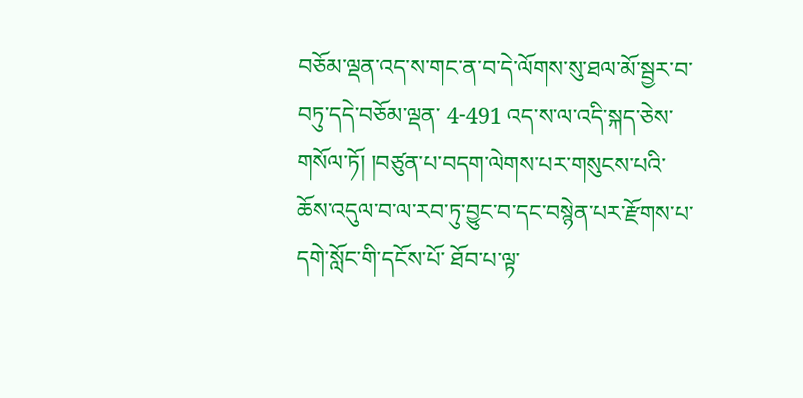བཅོམ་ལྡན་འད་ས་གང་ན་བ་དེ་ལོགས་སུ་ཐལ་མོ་སྦྱར་བ་བཏུ་དདེ་བཅོམ་ལྡན་ 4-491 འད་ས་ལ་འདི་སྐད་ཅེས་གསོལ་ཏོ། །བཙུན་པ་བདག་ལེགས་པར་གསུངས་པའི་ ཆོས་འདུལ་བ་ལ་རབ་ཏུ་བྱུང་བ་དང་བསྙེན་པར་རྫོགས་པ་དགེ་སློང་གི་དངོས་པོ་ ཐོབ་པ་ལྟ་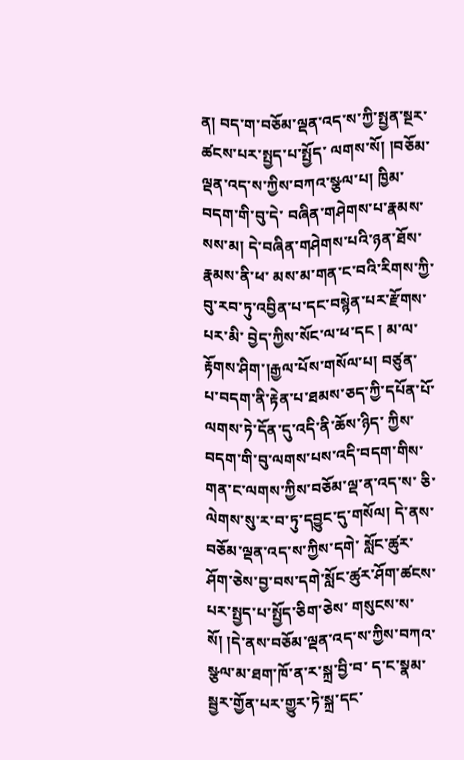ན། བད་ག་བཅོམ་ལྡན་འད་ས་ཀྱི་སྤྱན་སྔར་ཚངས་པར་སྤྱད་པ་སྤྱོད་ ལགས་སོ། །བཅོམ་ལྡན་འད་ས་ཀྱིས་བཀའ་སྩལ་པ། ཁྱིམ་བདག་གི་བུ་དེ་ བཞིན་གཤེགས་པ་རྣམས་སས་མ། དེ་བཞིན་གཤེགས་པའི་ཉན་ཐོས་རྣམས་ནི་ཕ་ མས་མ་གན་ང་བའི་རིགས་ཀྱི་བུ་རབ་ཏུ་འབྱིན་པ་དང་བསྙེན་པར་རྫོགས་པར་མི་ བྱེད་ཀྱིས་སོང་ལ་ཕ་དང ། མ་ལ་རྟོགས་ཤིག་།རྒྱལ་པོས་གསོལ་པ། བཙུན་ པ་བདག་ནི་རྟེན་པ་ཐམས་ཅད་ཀྱི་དཔོན་པོ་ལགས་ཏེ་དོན་དུ་འདི་ནི་ཆོས་ཉིད་ ཀྱིས་བདག་གི་བུ་ལགས་པས་འདི་བདག་གིས་གན་ང་ལགས་ཀྱིས་བཅོམ་ལྡ་ན་འད་ས་ ཅི་ལེགས་སུ་ར་བ་ཏུ་དབྱུང་དུ་གསོལ། དེ་ནས་བཅོམ་ལྡན་འད་ས་ཀྱིས་དགེ་ སློང་ཚུར་ཤོག་ཅེས་བྱ་བས་དགེ་སློང་ཚུར་ཤོག་ཚངས་པར་སྤྱད་པ་སྤྱོད་ཅིག་ཅེས་ གསུངས་ས་སོ། །དེ་ནས་བཅོམ་ལྡན་འད་ས་ཀྱིས་བཀའ་སྩལ་མ་ཐག་ཁོ་ན་ར་སྐྲ་བྱི་བ་ ད་ང་སྣམ་སྦྱར་གྱོན་པར་གྱུར་ཏེ་སྐྲ་དང་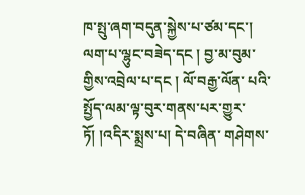ཁ་སྤུ་ཞག་བདུན་སྐྱེས་པ་ཙམ་དང་། ལག་པ་ལྷུང་བཟེད་དང ། བྱ་མ་བུམ་གྱིས་འབྲེལ་པ་དང ། ལོ་བརྒྱ་ལོན་ པའི་སྤྱོད་ལམ་ལྟ་བུར་གནས་པར་གྱུར་ཏོ། །འདིར་སྨྲས་པ། དེ་བཞིན་ གཤེགས་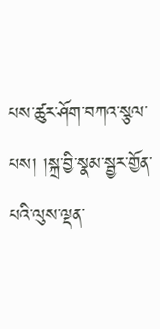པས་ཚུར་ཤོག་བཀའ་སྩལ་པས། །སྐྲ་བྱི་སྣམ་སྦྱར་གྱོན་པའི་ལུས་ལྡན་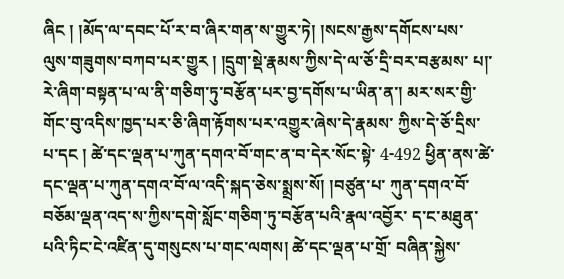ཞིང ། །མོད་ལ་དབང་པོ་ར་བ་ཞིར་གན་ས་གྱུར་ཏེ། །སངས་རྒྱས་དགོངས་པས་ ལུས་གཟུགས་བཀབ་པར་གྱུར ། །དྲུག་སྡེ་རྣམས་ཀྱིས་དེ་ལ་ཅོ་དྲི་བར་བརྩམས་ པ།་རེ་ཞིག་བསྟན་པ་ལ་ནི་གཅིག་ཏུ་བརྩོན་པར་བྱ་དགོས་པ་ཡིན་ན་། མར་སར་གྱི་གོང་བུ་འདིས་ཁྱད་པར་ཅི་ཞིག་རྟོགས་པར་འགྱུར་ཞེས་དེ་རྣམས་ ཀྱིས་དེ་ཅོ་དྲིས་པ་དང ། ཚེ་དང་ལྡན་པ་ཀུན་དགའ་བོ་གང་ན་བ་དེར་སོང་སྟེ་ 4-492 ཕྱིན་ནས་ཚེ་དང་ལྡན་པ་ཀུན་དགའ་བོ་ལ་འདི་སྐད་ཅེས་སྨྲས་སོ། །བཙུན་པ་ ཀུན་དགའ་བོ་བཅོམ་ལྡན་འད་ས་ཀྱིས་དགེ་སློང་གཅིག་ཏུ་བརྩོན་པའི་རྣལ་འབྱོར་ ད་ང་མཐུན་པའི་ཏིང་ངེ་འཛིན་དུ་གསུངས་པ་གང་ལགས། ཚེ་དང་ལྡན་པ་གྲོ་ བཞིན་སྐྱེས་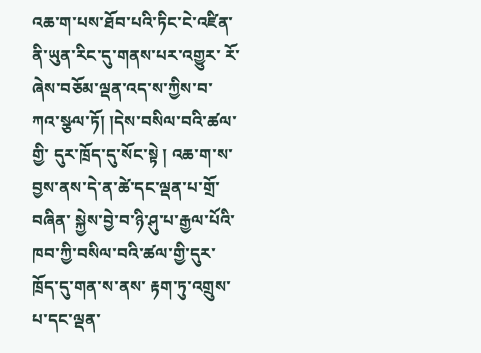འཆ་ག་པས་ཐོབ་པའི་ཏིང་ངེ་འཛིན་ནི་ཡུན་རིང་དུ་གནས་པར་འགྱུར་ རོ་ཞེས་བཅོམ་ལྡན་འད་ས་ཀྱིས་བ་ཀའ་སྩལ་ཏོ། །དེས་བསིལ་བའི་ཚལ་གྱི་ དུར་ཁྲོད་དུ་སོང་སྟེ ། འཆ་ག་ས་བྱས་ནས་དེ་ན་ཚེ་དང་ལྡན་པ་གྲོ་བཞིན་ སྐྱེས་བྱེ་བ་ཉི་ཤུ་པ་རྒྱལ་པོའི་ཁབ་ཀྱི་བསིལ་བའི་ཚལ་གྱི་དུར་ཁྲོད་དུ་གན་ས་ནས་ རྟག་ཏུ་འགྲུས་པ་དང་ལྡན་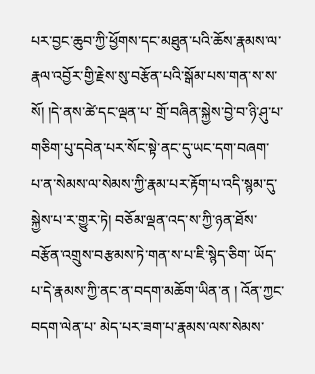པར་བྱང་ཆུབ་ཀྱི་ཕྱོགས་དང་མཐུན་པའི་ཆོས་རྣམས་ལ་ རྣལ་འབྱོར་གྱི་རྗེས་སུ་བརྩོན་པའི་སྒོམ་པས་གན་ས་ས་སོ། །དེ་ནས་ཚེ་དང་ལྡན་པ་ གྲོ་བཞིན་སྐྱེས་བྱེ་བ་ཉི་ཤུ་པ་གཅིག་པུ་དབེན་པར་སོང་སྟེ་ནང་དུ་ཡང་དག་བཞག་ པ་ན་སེམས་ལ་སེམས་ཀྱི་རྣམ་པར་རྟོག་པ་འདི་སྙམ་དུ་སྐྱེས་པ་ར་གྱུར་ཏེ། བཅོམ་ལྡན་འད་ས་ཀྱི་ཉན་ཐོས་བརྩོན་འགྲུས་བརྩམས་ཏེ་གན་ས་པ་ཇི་སྙེད་ཅིག་ ཡོད་པ་དེ་རྣམས་ཀྱི་ནང་ན་བདག་མཆོག་ཡིན་ན ། འོན་ཀྱང་བདག་ལེན་པ་ མེད་པར་ཟག་པ་རྣམས་ལས་སེམས་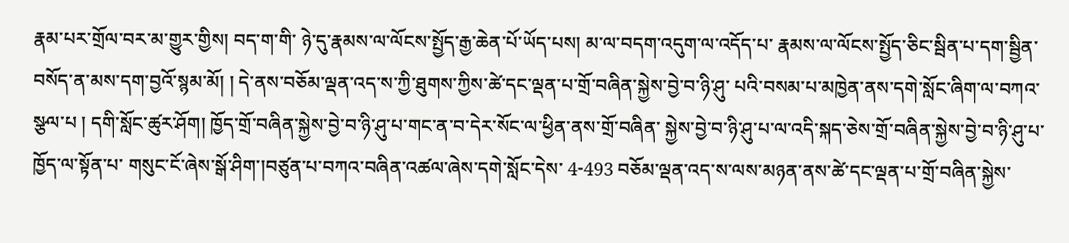རྣམ་པར་གྲོལ་བར་མ་གྱུར་གྱིས། བད་ག་གི་ ཉེ་དུ་རྣམས་ལ་ལོངས་སྤྱོད་རྒྱ་ཆེན་པོ་ཡོད་པས། མ་ལ་བདག་འདུག་ལ་འདོད་པ་ རྣམས་ལ་ལོངས་སྤྱོད་ཅིང་སྦིན་པ་དག་སྦྱིན་བསོད་ན་མས་དག་བྱའོ་སྙམ་མོ། ། དེ་ནས་བཅོམ་ལྡན་འད་ས་ཀྱི་ཐུགས་ཀྱིས་ཚེ་དང་ལྡན་པ་གྲོ་བཞིན་སྐྱེས་བྱེ་བ་ཉི་ཤུ་ པའི་བསམ་པ་མཁྱེན་ནས་དགེ་སློང་ཞིག་ལ་བཀའ་སྩལ་པ ། དགི་སློང་ཚུར་ཤོག། ཁྱོད་གྲོ་བཞིན་སྐྱེས་བྱེ་བ་ཉི་ཤུ་པ་གང་ན་བ་དེར་སོང་ལ་ཕྱིན་ནས་གྲོ་བཞིན་ སྐྱེས་བྱེ་བ་ཉི་ཤུ་པ་ལ་འདི་སྐད་ཅེས་གྲོ་བཞིན་སྐྱེས་བྱེ་བ་ཉི་ཤུ་པ་ཁྱོད་ལ་སྟོན་པ་ གསུང་ངོ་ཞེས་སྒོ་ཤིག་།བཙུན་པ་བཀའ་བཞིན་འཚལ་ཞེས་དགེ་སློང་དེས་ 4-493 བཅོམ་ལྡན་འད་ས་ལས་མཉན་ནས་ཚེ་དང་ལྡན་པ་གྲོ་བཞིན་སྐྱེས་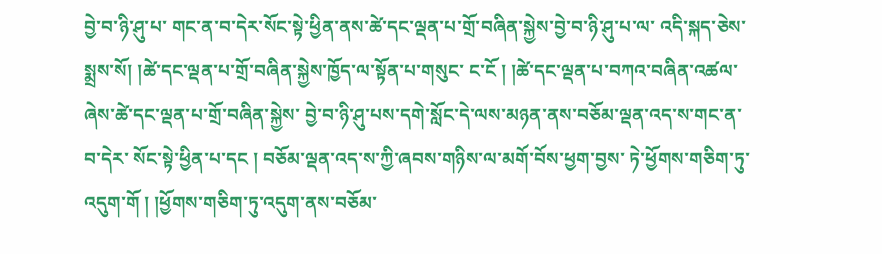བྱེ་བ་ཉི་ཤུ་པ་ གང་ན་བ་དེར་སོང་སྟེ་ཕྱིན་ནས་ཚེ་དང་ལྡན་པ་གྲོ་བཞིན་སྐྱེས་བྱེ་བ་ཉི་ཤུ་པ་ལ་ འདི་སྐད་ཅེས་སྨྲས་སོ། །ཚེ་དང་ལྡན་པ་གྲོ་བཞིན་སྐྱེས་ཁྱོད་ལ་སྟོན་པ་གསུང་ ང་ངོ ། །ཚེ་དང་ལྡན་པ་བཀའ་བཞིན་འཚལ་ཞེས་ཚེ་དང་ལྡན་པ་གྲོ་བཞིན་སྐྱེས་ བྱེ་བ་ཉི་ཤུ་པས་དགེ་སློང་དེ་ལས་མཉན་ནས་བཅོམ་ལྡན་འད་ས་གང་ན་བ་དེར་ སོང་སྟེ་ཕྱིན་པ་དང ། བཅོམ་ལྡན་འད་ས་ཀྱི་ཞབས་གཉིས་ལ་མགོ་བོས་ཕྱག་བྱས་ ཏེ་ཕྱོགས་གཅིག་ཏུ་འདུག་གོ ། །ཕྱོགས་གཅིག་ཏུ་འདུག་ནས་བཅོམ་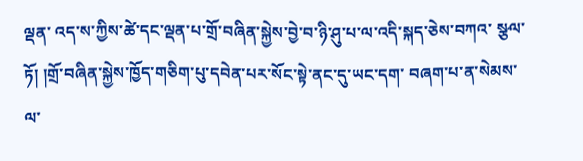ལྡན་ འད་ས་ཀྱིས་ཚེ་དང་ལྡན་པ་གྲོ་བཞིན་སྐྱེས་བྱེ་བ་ཉི་ཤུ་པ་ལ་འདི་སྐད་ཅེས་བཀའ་ སྩལ་ཏོ། །གྲོ་བཞིན་སྐྱེས་ཁྱོད་གཅིག་པུ་དབེན་པར་སོང་སྟེ་ནང་དུ་ཡང་དག་ བཞག་པ་ན་སེམས་ལ་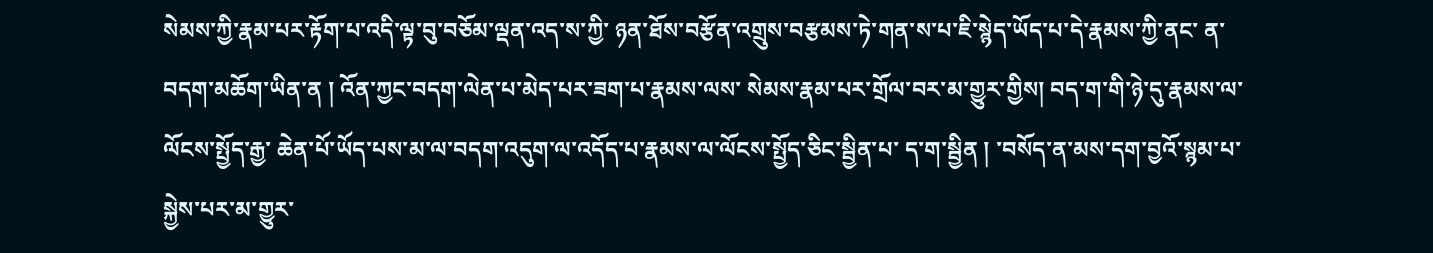སེམས་ཀྱི་རྣམ་པར་རྟོག་པ་འདི་ལྟ་བུ་བཅོམ་ལྡན་འད་ས་ཀྱི་ ཉན་ཐོས་བརྩོན་འགྲུས་བརྩམས་ཏེ་གན་ས་པ་ཇི་སྙེད་ཡོད་པ་དེ་རྣམས་ཀྱི་ནང་ ན་བདག་མཆོག་ཡིན་ན ། འོན་ཀྱང་བདག་ལེན་པ་མེད་པར་ཟག་པ་རྣམས་ལས་ སེམས་རྣམ་པར་གྲོལ་བར་མ་གྱུར་གྱིས། བད་ག་གི་ཉེ་དུ་རྣམས་ལ་ལོངས་སྤྱོད་རྒྱ་ ཆེན་པོ་ཡོད་པས་མ་ལ་བདག་འདུག་ལ་འདོད་པ་རྣམས་ལ་ལོངས་སྤྱོད་ཅིང་སྦྱིན་པ་ ད་ག་སྦྱིན ། ་བསོད་ན་མས་དག་བྱའོ་སྙམ་པ་སྐྱེས་པར་མ་གྱུར་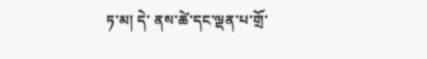ཏ་མ། དེ་ ནས་ཚེ་དང་ལྡན་པ་གྲོ་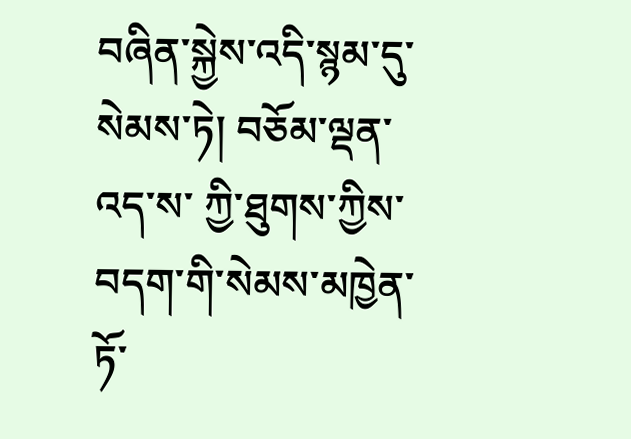བཞིན་སྐྱེས་འདི་སྙམ་དུ་སེམས་ཏེ། བཅོམ་ལྡན་འད་ས་ ཀྱི་ཐུགས་ཀྱིས་བདག་གི་སེམས་མཁྱེན་ཏོ་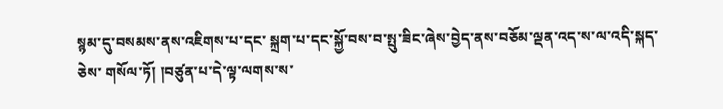སྙམ་དུ་བསམས་ནས་འཇིགས་པ་དང་ སྐྲག་པ་དང་སྐྱོ་བས་བ་སྤུ་ཟིང་ཞེས་བྱེད་ནས་བཅོམ་ལྡན་འད་ས་ལ་འདི་སྐད་ཅེས་ གསོལ་ཏོ། །བཙུན་པ་དེ་ལྟ་ལགས་ས་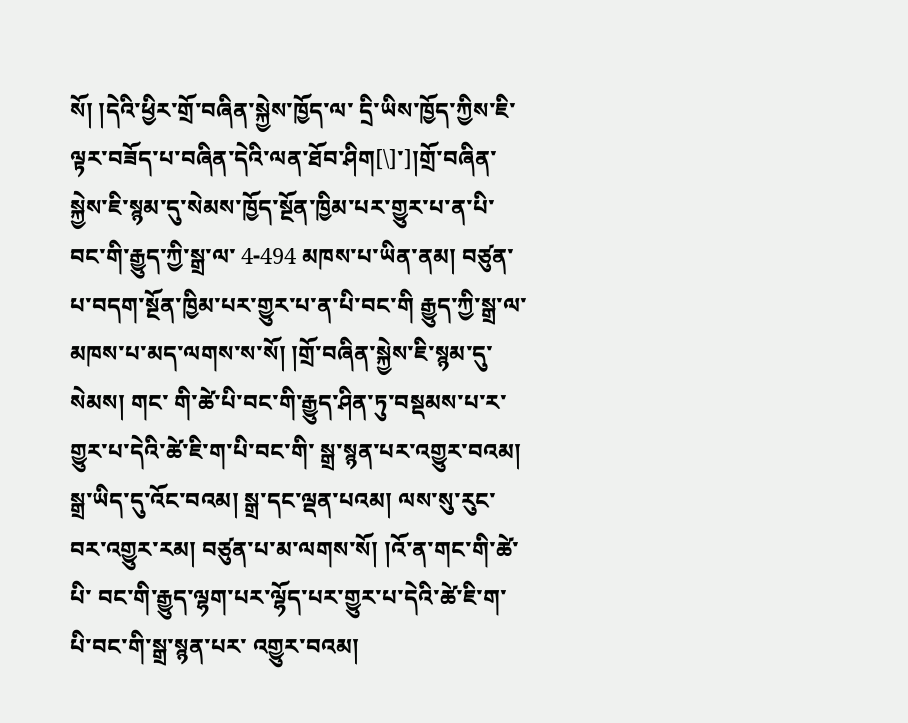སོ། །དེའི་ཕྱིར་གྲོ་བཞིན་སྐྱེས་ཁྱོད་ལ་ དྲི་ཡིས་ཁྱོད་ཀྱིས་ཇི་ལྟར་བཟོད་པ་བཞིན་དེའི་ལན་ཐོབ་ཤིག[\]་]།གྲོ་བཞིན་ སྐྱེས་ཇི་སྙམ་དུ་སེམས་ཁྱོད་སྔོན་ཁྱིམ་པར་གྱུར་པ་ན་པི་བང་གི་རྒྱུད་ཀྱི་སྒྲ་ལ་ 4-494 མཁས་པ་ཡིན་ནམ། བཙུན་པ་བདག་སྔོན་ཁྱིམ་པར་གྱུར་པ་ན་པི་བང་གི རྒྱུད་ཀྱི་སྒྲ་ལ་མཁས་པ་མད་ལགས་ས་སོ། །གྲོ་བཞིན་སྐྱེས་ཇི་སྙམ་དུ་སེམས། གང་ གི་ཚེ་པི་བང་གི་རྒྱུད་ཤིན་ཏུ་བསྡམས་པ་ར་གྱུར་པ་དེའི་ཚེ་ཇི་ག་པི་བང་གི་ སྒྲ་སྙན་པར་འགྱུར་བའམ། སྒྲ་ཡིད་དུ་འོང་བའམ། སྒྲ་དང་ལྡན་པའམ། ལས་སུ་རུང་བར་འགྱུར་རམ། བཙུན་པ་མ་ལགས་སོ། །འོ་ན་གང་གི་ཚེ་པི་ བང་གི་རྒྱུད་ལྷག་པར་ལྷོད་པར་གྱུར་པ་དེའི་ཚེ་ཇི་ག་པི་བང་གི་སྒྲ་སྙན་པར་ འགྱུར་བའམ།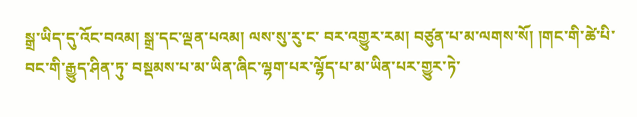སྒྲ་ཡིད་དུ་འོང་བའམ། སྒྲ་དང་ལྡན་པའམ། ལས་སུ་རུ་ང་ བར་འགྱུར་རམ། བཙུན་པ་མ་ལགས་སོ། །གང་གི་ཚེ་པི་བང་གི་རྒྱུད་ཤིན་ཏུ་ བསྡམས་པ་མ་ཡིན་ཞིང་ལྷག་པར་ལྷོད་པ་མ་ཡིན་པར་གྱུར་ཏེ་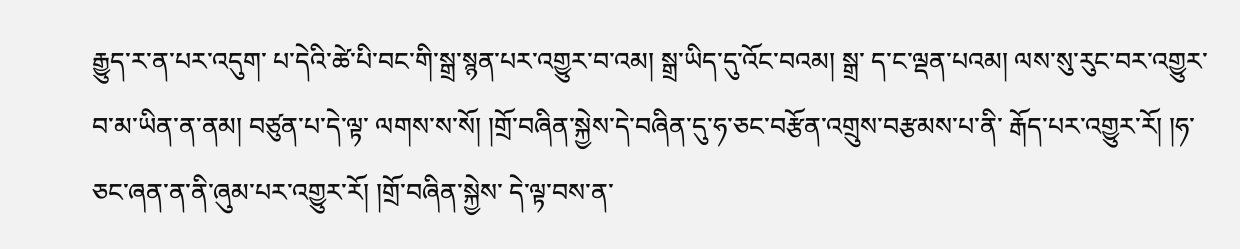རྒྱུད་ར་ན་པར་འདུག་ པ་དེའི་ཚེ་པི་བང་གི་སྒྲ་སྙན་པར་འགྱུར་བ་འམ། སྒྲ་ཡིད་དུ་འོང་བའམ། སྒྲ་ ད་ང་ལྡན་པའམ། ལས་སུ་རུང་བར་འགྱུར་བ་མ་ཡིན་ན་ནམ། བཙུན་པ་དེ་ལྟ་ ལགས་ས་སོ། །གྲོ་བཞིན་སྐྱེས་དེ་བཞིན་དུ་ཧ་ཅང་བརྩོན་འགྲུས་བརྩམས་པ་ནི་ རྒོད་པར་འགྱུར་རོ། །ཧ་ཅང་ཞན་ན་ནི་ཞུམ་པར་འགྱུར་རོ། །གྲོ་བཞིན་སྐྱེས་ དེ་ལྟ་བས་ན་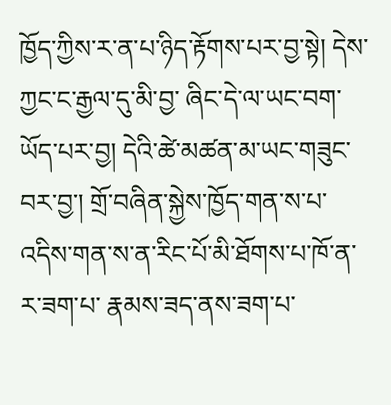ཁྱོད་ཀྱིས་ར་ན་པ་ཉིད་རྟོགས་པར་བྱ་སྟེ། དེས་ཀྱང་ང་རྒྱལ་དུ་མི་བྱ་ ཞིང་དེ་ལ་ཡང་བག་ཡོད་པར་བྱ། དེའི་ཚེ་མཚན་མ་ཡང་གཟུང་བར་བྱ་། གྲོ་བཞིན་སྐྱེས་ཁྱོད་གན་ས་པ་འདིས་གན་ས་ན་རིང་པོ་མི་ཐོགས་པ་ཁོ་ན་ར་ཟག་པ་ རྣམས་ཟད་ནས་ཟག་པ་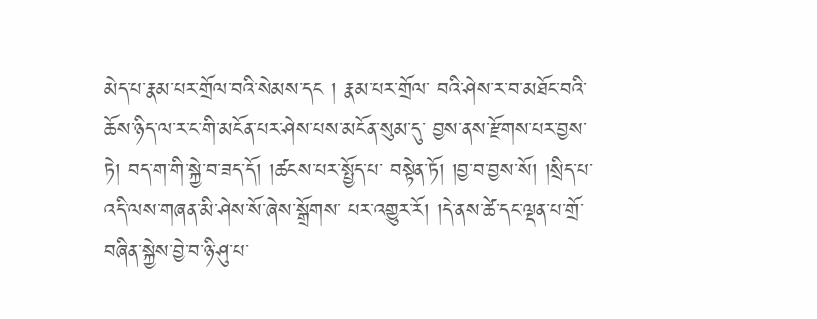མེད་པ་རྣམ་པར་གྲོལ་བའི་སེམས་དང ། རྣམ་པར་གྲོལ་ བའི་ཤེས་ར་བ་མཐོང་བའི་ཆོས་ཉིད་ལ་ར་ང་གི་མངོན་པར་ཤེས་པས་མངོན་སུམ་དུ་ བྱས་ནས་རྫོགས་པར་བྱས་ཏེ། བད་ག་གི་སྐྱེ་བ་ཟད་དོ། །ཚངས་པར་སྤྱོད་པ་ བསྟེན་ཏོ། །བྱ་བ་བྱས་སོ། །སྲིད་པ་འདི་ལས་གཞན་མི་ཤེས་སོ་ཞེས་སྒྲོགས་ པར་འགྱུར་རོ། །དེ་ནས་ཚེ་དང་ལྡན་པ་གྲོ་བཞིན་སྐྱེས་བྱེ་བ་ཉི་ཤུ་པ་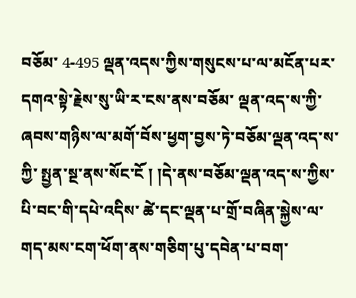བཅོམ་ 4-495 ལྡན་འདས་ཀྱིས་གསུངས་པ་ལ་མངོན་པར་དགའ་སྟེ་རྗེས་སུ་ཡི་ར་ངས་ནས་བཅོམ་ ལྡན་འད་ས་ཀྱི་ཞབས་གཉིས་ལ་མགོ་བོས་ཕྱག་བྱས་ཏེ་བཅོམ་ལྡན་འད་ས་ཀྱི་ སྤྱན་སྔ་ནས་སོང་ངོ ། །དེ་ནས་བཅོམ་ལྡན་འད་ས་ཀྱིས་པི་བང་གི་དཔེ་འདིས་ ཚེ་དང་ལྡན་པ་གྲོ་བཞིན་སྐྱེས་ལ་གད་མས་ངག་ཕོག་ནས་གཅིག་པུ་དབེན་པ་བག་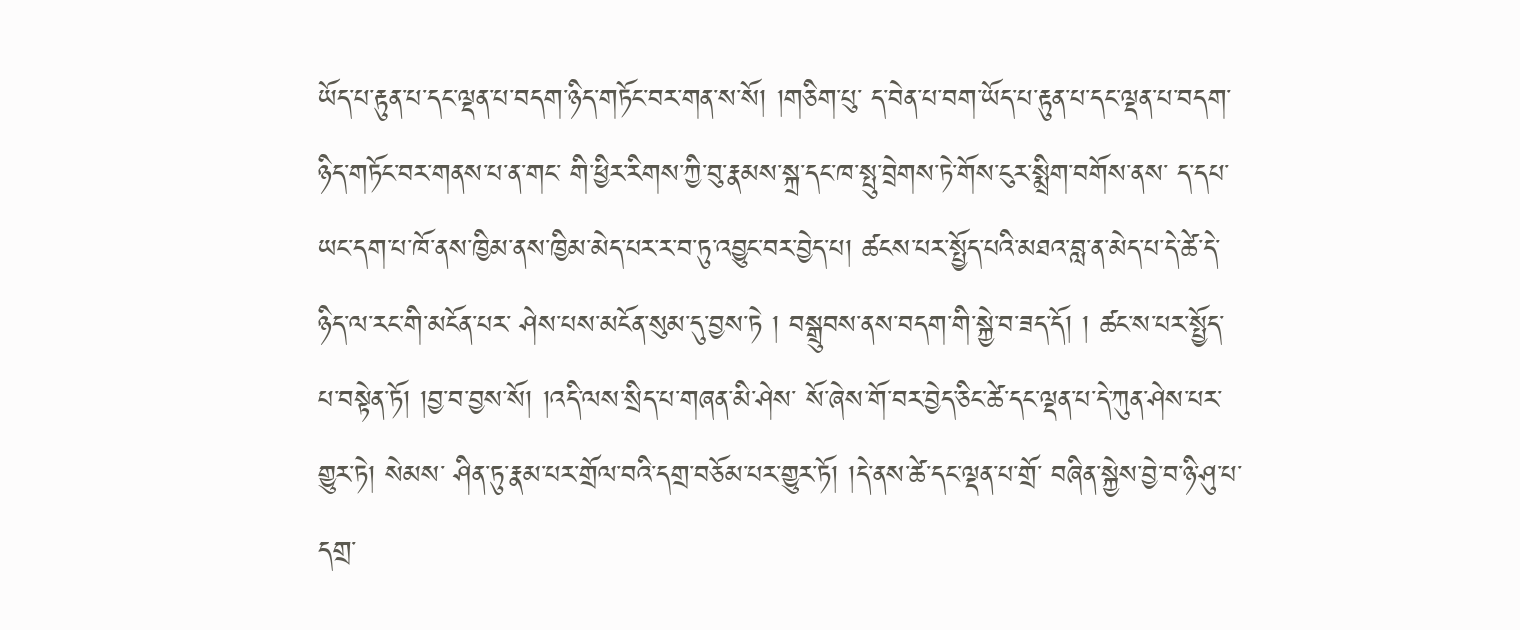ཡོད་པ་རྟུན་པ་དང་ལྡན་པ་བདག་ཉིད་གཏོང་བར་གན་ས་སོ། །གཅིག་པུ་ ད་བེན་པ་བག་ཡོད་པ་རྟུན་པ་དང་ལྡན་པ་བདག་ཉིད་གཏོང་བར་གནས་པ་ན་གང་ གི་ཕྱིར་རིགས་ཀྱི་བུ་རྣམས་སྐྲ་དང་ཁ་སྤུ་བྲེགས་ཏེ་གོས་ངུར་སྨྲིག་བགོས་ནས་ ད་དཔ་ཡང་དག་པ་ཁོ་ནས་ཁྱིམ་ནས་ཁྱིམ་མེད་པར་ར་བ་ཏུ་འབྱུང་བར་བྱེད་པ། ཚངས་པར་སྤྱོད་པའི་མཐའ་བླ་ན་མེད་པ་དེ་ཚེ་དེ་ཉིད་ལ་རང་གི་མངོན་པར་ ཤེས་པས་མངོན་སུམ་དུ་བྱས་ཏེ ། བསྒྲུབས་ནས་བདག་གི་སྐྱེ་བ་ཟད་དོ། ། ཚང་ས་པར་སྤྱོད་པ་བསྟེན་ཏོ། །བྱ་བ་བྱས་སོ། །འདི་ལས་སྲིད་པ་གཞན་མི་ཤེས་ སོ་ཞེས་གོ་བར་བྱེད་ཅིང་ཚེ་དང་ལྡན་པ་དེ་ཀུན་ཤེས་པར་གྱུར་ཏེ། སེམས་ ཤིན་ཏུ་རྣམ་པར་གྲོལ་བའི་དགྲ་བཅོམ་པར་གྱུར་ཏོ། །དེ་ནས་ཚེ་དང་ལྡན་པ་གྲོ་ བཞིན་སྐྱེས་བྱེ་བ་ཉི་ཤུ་པ་དགྲ་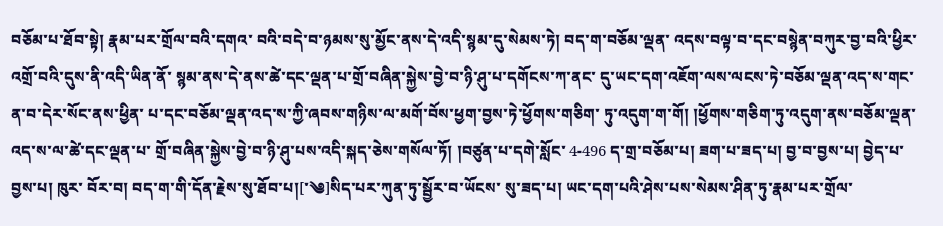བཅོམ་པ་ཐོབ་སྟེ། རྣམ་པར་གྲོལ་བའི་དགའ་ བའི་བདེ་བ་ཉམས་སུ་མྱོང་ནས་དེ་འདི་སྙམ་དུ་སེམས་ཏེ། བད་ག་བཅོམ་ལྡན་ འདས་བལྟ་བ་དང་བསྙེན་བཀུར་བྱ་བའི་ཕྱིར་འགྲོ་བའི་དུས་ནི་འདི་ཡིན་ནོ་ སྙམ་ནས་དེ་ནས་ཚེ་དང་ལྡན་པ་གྲོ་བཞིན་སྐྱེས་བྱེ་བ་ཉི་ཤུ་པ་དགོངས་ཀ་ནང་ དུ་ཡང་དག་འཇོག་ལས་ལངས་ཏེ་བཅོམ་ལྡན་འད་ས་གང་ན་བ་དེར་སོང་ནས་ཕྱིན་ པ་དང་བཅོམ་ལྡན་འད་ས་ཀྱི་ཞབས་གཉིས་ལ་མགོ་བོས་ཕྱག་བྱས་ཏེ་ཕྱོགས་གཅིག་ ཏུ་འདུག་ག་གོ། །ཕྱོགས་གཅིག་ཏུ་འདུག་ནས་བཅོམ་ལྡན་འད་ས་ལ་ཚེ་དང་ལྡན་པ་ གྲོ་བཞིན་སྐྱེས་བྱེ་བ་ཉི་ཤུ་པས་འདི་སྐད་ཅེས་གསོལ་ཏོ། །བཙུན་པ་དགེ་སློང་ 4-496 ད་གྲ་བཅོམ་པ། ཟག་པ་ཟད་པ། བྱ་བ་བྱས་པ། བྱེད་པ་བྱས་པ། ཁུར་ བོར་བ། བད་ག་གི་དོན་རྗེས་སུ་ཐོབ་པ།[་༄]སིད་པར་ཀུན་ཏུ་སྦྱོར་བ་ཡོངས་ སུ་ཟད་པ། ཡང་དག་པའི་ཤེས་པས་སེམས་ཤིན་ཏུ་རྣམ་པར་གྲོལ་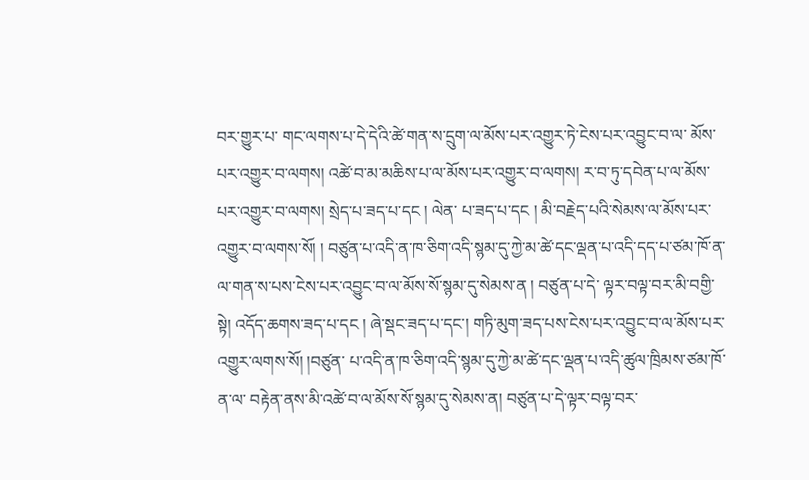བར་གྱུར་པ་ གང་ལགས་པ་དེ་དེའི་ཚེ་གན་ས་དྲུག་ལ་མོས་པར་འགྱུར་ཏེ་ངེས་པར་འབྱུང་བ་ལ་ མོས་པར་འགྱུར་བ་ལགས། འཚེ་བ་མ་མཆིས་པ་ལ་མོས་པར་འགྱུར་བ་ལགས། ར་བ་ཏུ་དབེན་པ་ལ་མོས་པར་འགྱུར་བ་ལགས། སྲེད་པ་ཟད་པ་དང ། ལེན་ པ་ཟད་པ་དང ། མི་བརྗེད་པའི་སེམས་ལ་མོས་པར་འགྱུར་བ་ལགས་སོ། ། བཙུན་པ་འདི་ན་ཁ་ཅིག་འདི་སྙམ་དུ་ཀྱེ་མ་ཚེ་དང་ལྡན་པ་འདི་དད་པ་ཙམ་ཁོ་ན་ ལ་གན་ས་པས་ངེས་པར་འབྱུང་བ་ལ་མོས་སོ་སྙམ་དུ་སེམས་ན ། བཙུན་པ་དེ་ ལྟར་བལྟ་བར་མི་བགྱི་སྟེ། འདོད་ཆགས་ཟད་པ་དང ། ཞེ་སྡང་ཟད་པ་དང་། གཏི་མུག་ཟད་པས་ངེས་པར་འབྱུང་བ་ལ་མོས་པར་འགྱུར་ལགས་སོ། །བཙུན་ པ་འདི་ན་ཁ་ཅིག་འདི་སྙམ་དུ་ཀྱེ་མ་ཚེ་དང་ལྡན་པ་འདི་ཚུལ་ཁྲིམས་ཙམ་ཁོ་ན་ལ་ བརྟེན་ནས་མི་འཚེ་བ་ལ་མོས་སོ་སྙམ་དུ་སེམས་ན། བཙུན་པ་དེ་ལྟར་བལྟ་བར་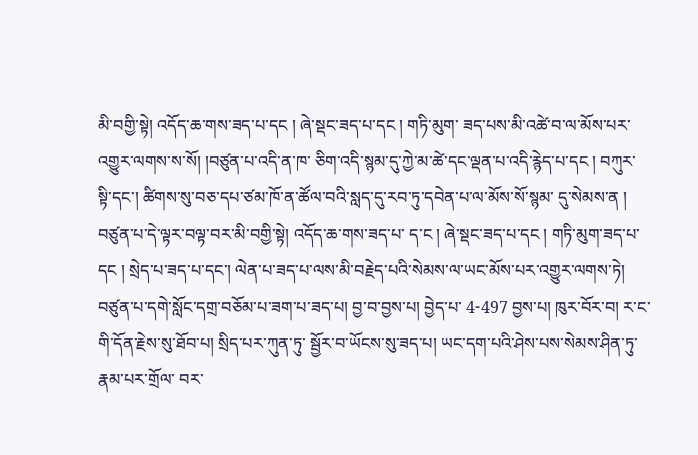མི་བགྱི་སྟེ། འདོད་ཆ་གས་ཟད་པ་དང ། ཞེ་སྡང་ཟད་པ་དང ། གཏི་མུག་ ཟད་པས་མི་འཚེ་བ་ལ་མོས་པར་འགྱུར་ལགས་ས་སོ། །བཙུན་པ་འདི་ན་ཁ་ ཅིག་འདི་སྙམ་དུ་ཀྱེ་མ་ཚེ་དང་ལྡན་པ་འདི་རྙེད་པ་དང ། བཀུར་སྟི་དང་། ཚིགས་སུ་བཅ་དཔ་ཙམ་ཁོ་ན་ཚོལ་བའི་སླད་དུ་རབ་ཏུ་དབེན་པ་ལ་མོས་སོ་སྙམ་ དུ་སེམས་ན ། བཙུན་པ་དེ་ལྟར་བལྟ་བར་མི་བགྱི་སྟེ། འདོད་ཆ་གས་ཟད་པ་ ད་ང ། ཞེ་སྡང་ཟད་པ་དང ། གཏི་མུག་ཟད་པ་དང ། སྲེད་པ་ཟད་པ་དང་། ལེན་པ་ཟད་པ་ལས་མི་བརྗེད་པའི་སེམས་ལ་ཡང་མོས་པར་འགྱུར་ལགས་ཏེ། བཙུན་པ་དགེ་སློང་དགྲ་བཅོམ་པ་ཟག་པ་ཟད་པ། བྱ་བ་བྱས་པ། བྱེད་པ་ 4-497 བྱས་པ། ཁུར་བོར་བ། ར་ང་གི་དོན་རྗེས་སུ་ཐོབ་པ། སྲིད་པར་ཀུན་ཏུ་ སྦྱོར་བ་ཡོངས་སུ་ཟད་པ། ཡང་དག་པའི་ཤེས་པས་སེམས་ཤིན་ཏུ་རྣམ་པར་གྲོལ་ བར་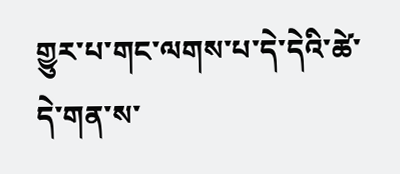གྱུར་པ་གང་ལགས་པ་དེ་དེའི་ཚེ་དེ་གན་ས་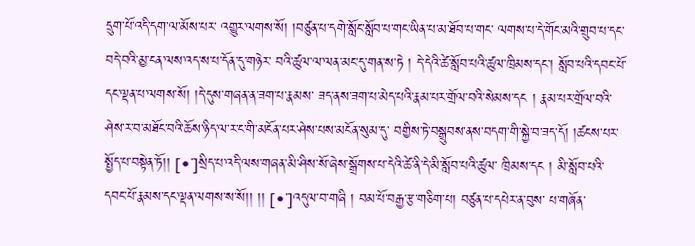དྲུག་པོ་འདི་དག་ལ་མོས་པར་ འགྱུར་ལགས་སོ། །བཙུན་པ་དགེ་སློང་སློབ་པ་གང་ཡིན་པ་མ་ཐོབ་པ་གང་ ལགས་པ་དེ་གོང་མའི་གྲུབ་པ་དང་བདེ་བའི་མྱ་ངན་ལས་འད་ས་པ་དོན་དུ་གཉེར་ བའི་ཚུལ་ལ་ལན་མང་དུ་གན་ས་ཏེ ། དེ་དེའི་ཚེ་སློབ་པའི་ཚུལ་ཁྲིམས་དང་། སློབ་པའི་དབང་པོ་དང་ལྡན་པ་ལགས་སོ། །དེ་དུས་གཞན་ན་ཟག་པ་རྣམས་ ཟད་ནས་ཟག་པ་མེད་པའི་རྣམ་པར་གྲོལ་བའི་སེམས་དང ། རྣམ་པར་གྲོལ་བའི་ ཤེས་ར་བ་མཐོང་བའི་ཆོས་ཉིད་ལ་ར་ང་གི་མངོན་པར་ཤེས་པས་མངོན་སུམ་དུ་ བགྱིས་ཏེ་བསྒྲུབས་ནས་བདག་གི་སྐྱེ་བ་ཟད་དོ། །ཚངས་པར་སྤྱོད་པ་བསྟེན་ཏོ།། [•་]སྲིད་པ་འདི་ལས་གཞན་མི་ཤིས་སོ་ཞེས་སྒྲོགས་པ་དེའི་ཚེ་ནི་དེ་མི་སློབ་པའི་ཚུལ་ ཁྲིམས་དང ། མི་སློབ་པའི་དབང་པོ་རྣམས་དང་ལྡན་ལགས་ས་སོ།། །། [•་]འདུལ་བ་གཞི ། བམ་པོ་བརྒྱ་རྩ་གཅིག་པ། བཙུན་པ་དཔེར་ན་བུས་ པ་གཞོན་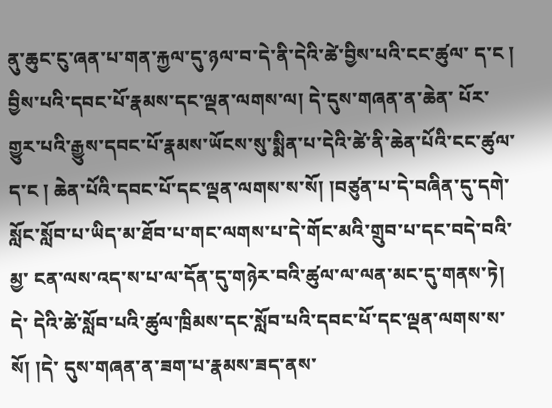ནུ་ཆུང་ངུ་ཞན་པ་གན་རྐྱལ་དུ་ཉལ་བ་དེ་ནི་དེའི་ཚེ་བྱིས་པའི་ངང་ཚུལ་ ད་ང ། བྱིས་པའི་དབང་པོ་རྣམས་དང་ལྡན་ལགས་ལ། དེ་དུས་གཞན་ན་ཆེན་ པོར་གྱུར་པའི་རྒྱུས་དབང་པོ་རྣམས་ཡོངས་སུ་སྨིན་པ་དེའི་ཚེ་ནི་ཆེན་པོའི་ངང་ཚུལ་ ད་ང ། ཆེན་པོའི་དབང་པོ་དང་ལྡན་ལགས་ས་སོ། །བཙུན་པ་དེ་བཞིན་དུ་དགེ་ སློང་སློབ་པ་ཡིད་མ་ཐོབ་པ་གང་ལགས་པ་དེ་གོང་མའི་གྲུབ་པ་དང་བདེ་བའི་མྱ་ ངན་ལས་འད་ས་པ་ལ་དོན་དུ་གཉེར་བའི་ཚུལ་ལ་ལན་མང་དུ་གནས་ཏེ། དེ་ དེའི་ཚེ་སློབ་པའི་ཚུལ་ཁྲིམས་དང་སློབ་པའི་དབང་པོ་དང་ལྡན་ལགས་ས་སོ། །དེ་ དུས་གཞན་ན་ཟག་པ་རྣམས་ཟད་ནས་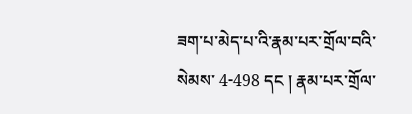ཟག་པ་མེད་པ་འི་རྣམ་པར་གྲོལ་བའི་སེམས་ 4-498 དང ། རྣམ་པར་གྲོལ་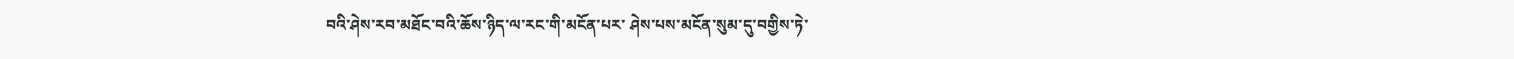བའི་ཤེས་རབ་མཐོང་བའི་ཆོས་ཉིད་ལ་རང་གི་མངོན་པར་ ཤེས་པས་མངོན་སུམ་དུ་བགྱིས་ཏེ་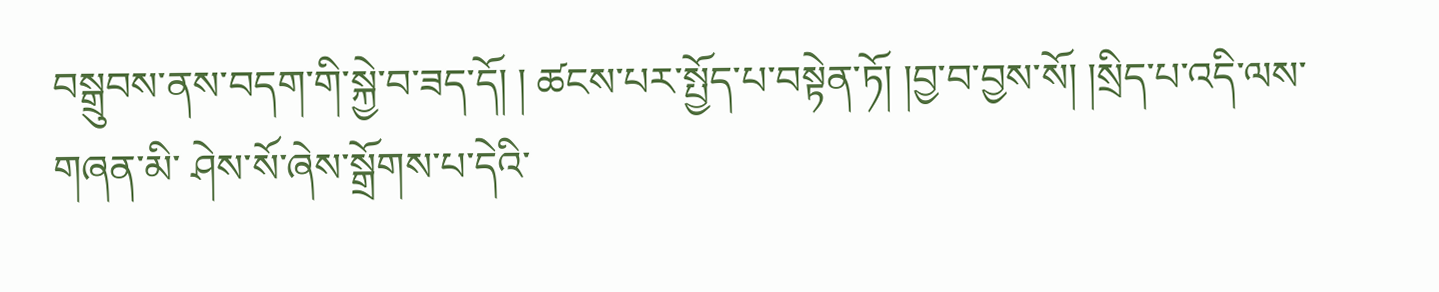བསྒྲུབས་ནས་བདག་གི་སྐྱེ་བ་ཟད་དོ། ། ཚངས་པར་སྤྱོད་པ་བསྟེན་ཏོ། །བྱ་བ་བྱས་སོ། །སྲིད་པ་འདི་ལས་གཞན་མི་ ཤེས་སོ་ཞེས་སྒྲོགས་པ་དེའི་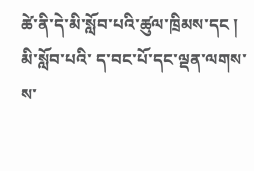ཚེ་ནི་དེ་མི་སློབ་པའི་ཚུལ་ཁྲིམས་དང ། མི་སློབ་པའི་ ད་བང་པོ་དང་ལྡན་ལགས་ས་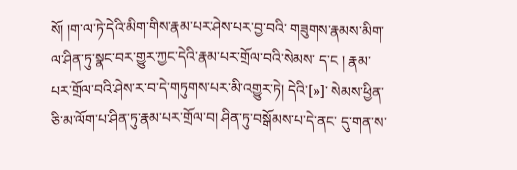སོ། །ག་ལ་ཏེ་དེའི་མིག་གིས་རྣམ་པར་ཤེས་པར་བྱ་བའི་ གཟུགས་རྣམས་མིག་ལ་ཤིན་ཏུ་སྣང་བར་གྱུར་ཀྱང་དེའི་རྣམ་པར་གྲོལ་བའི་སེམས་ ད་ང ། རྣམ་པར་གྲོལ་བའི་ཤེས་ར་བ་དེ་གཏུགས་པར་མི་འགྱུར་ཏེ། དེའི་[»]་ སེམས་ཕྱིན་ཅི་མ་ལོག་པ་ཤིན་ཏུ་རྣམ་པར་གྲོལ་བ། ཤིན་ཏུ་བསྒོམས་པ་དེ་ནང་ དུ་གན་ས་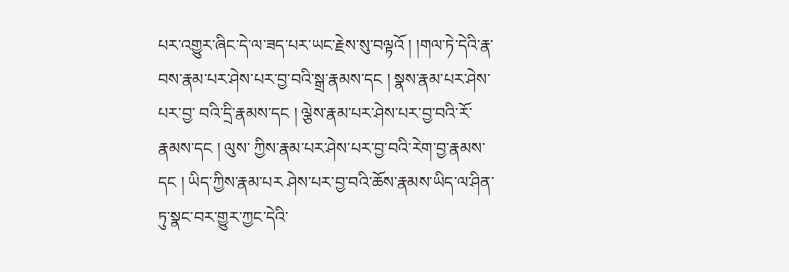པར་འགྱུར་ཞིང་དེ་ལ་ཟད་པར་ཡང་རྗེས་སུ་བལྟའོ ། །གལ་ཏེ་དེའི་རྣ་ བས་རྣམ་པར་ཤེས་པར་བྱ་བའི་སྒྲ་རྣམས་དང ། སྣས་རྣམ་པར་ཤེས་པར་བྱ་ བའི་དྲི་རྣམས་དང ། ལྕེས་རྣམ་པར་ཤེས་པར་བྱ་བའི་རོ་རྣམས་དང ། ལུས་ ཀྱིས་རྣམ་པར་ཤེས་པར་བྱ་བའི་རེག་བྱ་རྣམས་དང ། ཡིད་ཀྱིས་རྣམ་པར ཤེས་པར་བྱ་བའི་ཆོས་རྣམས་ཡིད་ལ་ཤིན་ཏུ་སྣང་བར་གྱུར་ཀྱང་དེའི་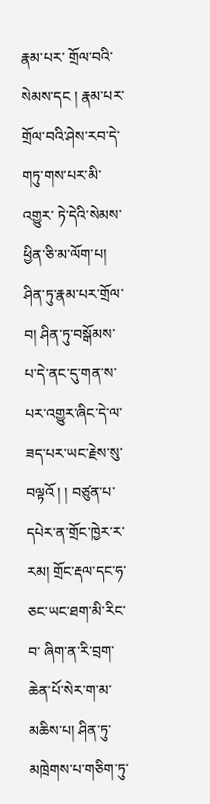རྣམ་པར་ གྲོལ་བའི་སེམས་དང ། རྣམ་པར་གྲོལ་བའི་ཤེས་རབ་དེ་གཏུ་གས་པར་མི་འགྱུར་ ཏེ་དེའི་སེམས་ཕྱིན་ཅི་མ་ལོག་པ། ཤིན་ཏུ་རྣམ་པར་གྲོལ་བ། ཤིན་ཏུ་བསྒོམས་ པ་དེ་ནང་དུ་གན་ས་པར་འགྱུར་ཞིང་དེ་ལ་ཟད་པར་ཡང་རྗེས་སུ་བལྟའོ ། ། བཙུན་པ་དཔེར་ན་གྲོང་ཁྱེར་ར་རམ། གྲོང་རྡལ་དང་ཧ་ཅང་ཡང་ཐག་མི་རིང་བ་ ཞིག་ན་རི་བྲག་ཆེན་པོ་སེར་ག་མ་མཆིས་པ། ཤིན་ཏུ་མཁྲེགས་པ་གཅིག་ཏུ་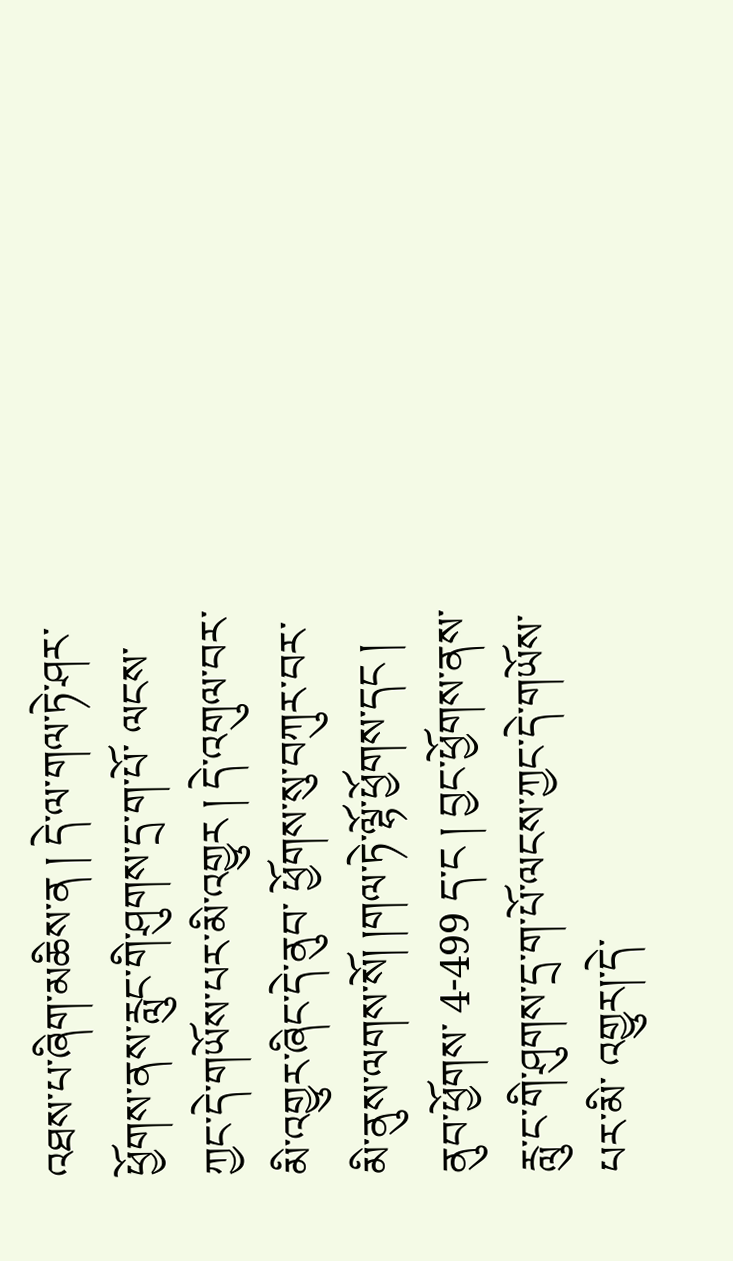འཐས་པ་ཞིག་མཆིས་ན ། དེ་ལ་གལ་ཏེ་ཤར་ཕྱོགས་ནས་རླུང་གི་ཤུགས་དྲ་ག་པོ་ ལངས་ཀྱང་དེ་གཡོས་པར་མི་འགྱུར ། དེ་འགུལ་བར་མི་འགྱུར་ཞིང་དེ་ནུབ་ ཕྱོགས་སུ་བཀུར་བར་མི་ནུས་ལགས་སོ། །གལ་ཏེ་ལྷོ་ཕྱོགས་དང ། ནུབ་ཕྱོགས་ 4-499 ད་ང ། བྱང་ཕྱོགས་ནས་རླུ་ང་གི་ཤུགས་དྲ་ག་པོ་ལངས་ཀྱང་དེ་གཡོས་པར་མི་ འགྱུར།་དེ་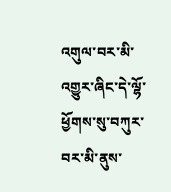འགུལ་བར་མི་འགྱུར་ཞིང་དེ་ལྷོ་ཕྱོགས་སུ་བཀུར་བར་མི་ནུས་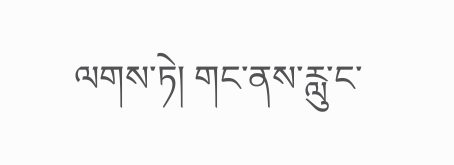ལགས་ཏེ། གང་ནས་རླུ་ང་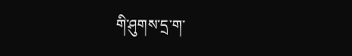གི་ཤུགས་དྲ་ག་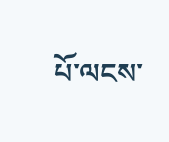པོ་ལངས་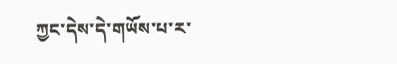ཀྱང་དེས་དེ་གཡོས་པ་ར་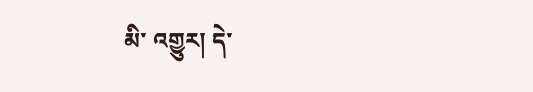མི་ འགྱུར། དེ་